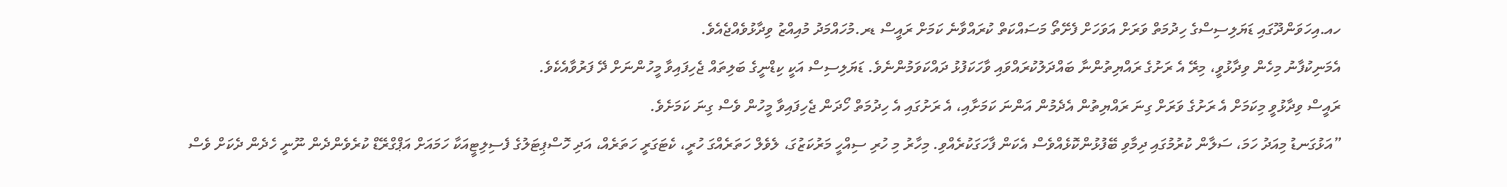ހއ.އިހަވަންދޫގައި ޑަޔަލިސިސްގެ ހިދުމަތް ވަރަށް އަވަހަށް ފެށޭތޯ މަސައްކަތް ކުރައްވާނެ ކަމަށް ރައީސް ޑރ.މުހައްމަދު މުއިއްޒު ވިދާޅުވެއްޖެއެވެ.
އެމަނިކުފާނު މިހެން ވިދާޅުވީ، މިރޭ އެ ރަށުގެ ރައްޔިތުންނާ ބައްދަލުކުރައްވައި ވާހަކަފުޅު ދައްކަވަމުންނެވެ. ޑަޔަލިސިސް އަކީ ކިޑްނީގެ ބަލިތައް ޖެހިފައިވާ މީހުންނަށް ދޭ ފަރުވާއެކެވެ.
ރައީސް ވިދާޅުވީ މިކަމަށް އެ ރަށުގެ ވަރަށް ގިނަ ރައްޔިތުން އެދެމުން އަންނަ ކަމަށާއި، އެ ރަށުގައި އެ ހިދުމަތް ހޯދަން ޖެހިފައިވާ މީހުން ވެސް ގިނަ ކަމަށެވެ.
”އަޅުގަނޑު މިއަދު ހަމަ، ސަލާން ކުރުމުގައި ދިމާވި ބޭފުޅުންކޮޅެއްވެސް އެކަން ފާހަގަކުރެއްވި. މިހާރު މި ހުރި ސިއްހީ މަރުކަޒުގަ، ލެވެލް ހަތަރެއްގަ ހުރީ، ކެޓަގަރީ ހަތަރެއް، އަދި ހޮސްޕިޓަލުގެ ފެސިލިޓީއަކާ ހަމައަށް އަޕްގްރޭޑް ކުރެވެންދެން ނޫނީ ހެދެން ދެކަށް ވެސް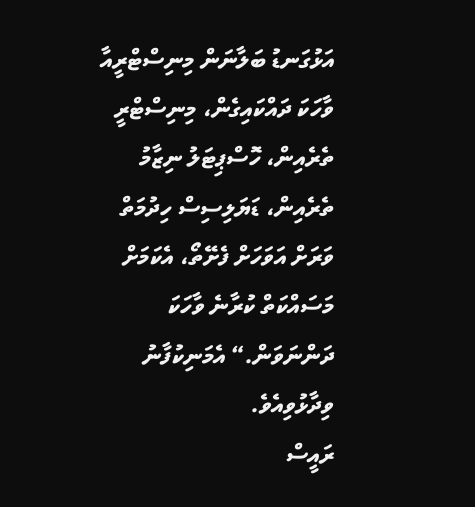އަޅުގަނޑު ބަލާނަން މިނިސްޓްރީއާ ވާހަކަ ދައްކައިގެން، މިނިސްޓްރީ ތެރެއިން، ހޮސްޕިޓަލު ނިޒާމު ތެރެއިން، ޑަޔަލިސިސް ހިދުމަތް ވަރަށް އަވަހަށް ފެށޭތޯ، އެކަމަށް މަސައްކަތް ކުރާނެ ވާހަކަ ދަންނަވަން.“ އެމަނިކުފާނު ވިދާޅުވިއެވެ.
ރައީސް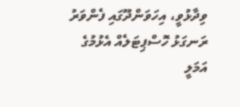ވިދާޅުވީ، އިހަވަންދޫގައި ފެންވަރު ރަނގަޅު ހޮސްޕިޓަލެއް އެޅުމުގެ އަމަލީ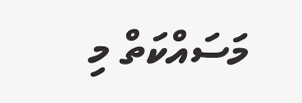މަސައްކަތް މި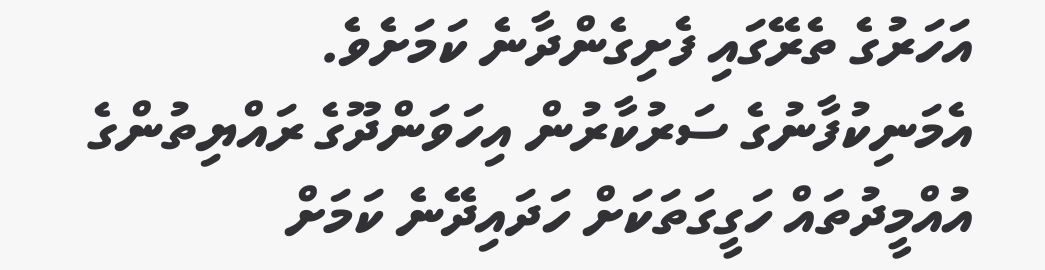އަހަރުގެ ތެރޭގައި ފެށިގެންދާނެ ކަމަށެވެ.
އެމަނިކުފާނުގެ ސަރުކާރުން އިހަވަންދޫގެ ރައްޔިތުންގެ އުއްމީދުތައް ހަގީގަތަކަށް ހަދައިދޭނެ ކަމަށް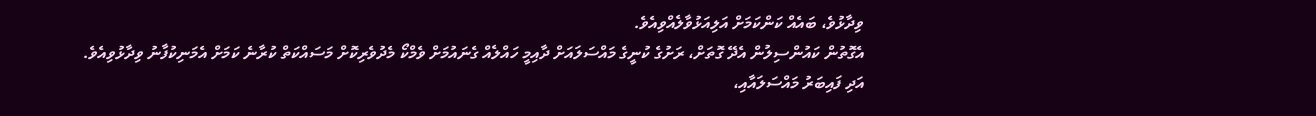ވިދާޅުވެ، ބައެއް ކަންކަމަށް އަލިއަޅުވާލެއްވިއެވެ.
އެގޮތުން ކައުންސިލުން އެދޭ ގޮތަށް، ރަށުގެ ކުނީގެ މައްސަލައަށް ދާއިމީ ހައްލެއް ގެނައުމަށް ވެމްކޯ މެދުވެރިކޮށް މަސައްކަތް ކުރާނެ ކަމަށް އެމަނިކުފާނު ވިދާޅުވިއެވެ.
އަދި ފައިބަރު މައްސަލައާއި،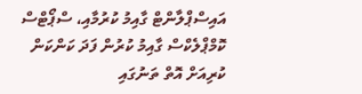އައިސްޕްލާންޓް ގާއިމު ކުރުމާއި، ސްޕޯޓްސް ކޮމްޕްލެކްސް ގާއިމު ކުރުން ފަދަ ކަންކަން ކުރިއަށް އޮތް ތަނުގައި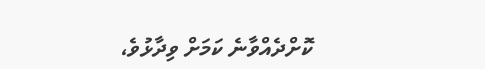ކޮށްދެއްވާނެ ކަމަށް ވިދާޅުވެ،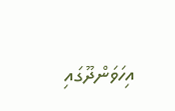އިހަވަންދޫގައި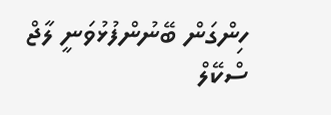ހިންގަން ބޭނުންފުޅުވަނީ ލާޖް ސްކޭލް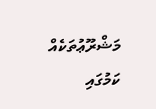މަޝްރޫޢުތަކެއް ކަމުގައި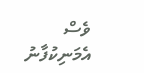ވެސް އެމަނިކުފާނު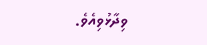ވިދާޅުވިއެވެ.